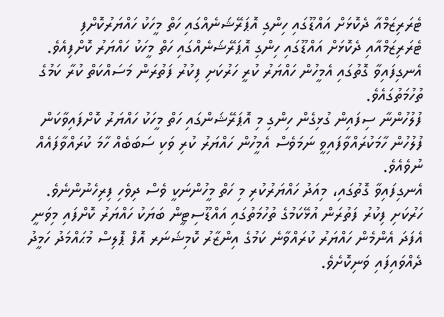ޓެރަރިޒަމްއާ ދެކޮޅަށް އައްޑޫގައި ހިންގި އޮޕަރޭޝަނެއްގައި ހަތް މީހަކު ހައްޔަރުކޮށްފި
ޓެރަރިޒަމްއާއި ދެކޮޅަށް އައްޑޫގައި ހިންގި އޮޕަރޭޝަނެއްގައި ހަތް މީހަކު ހައްޔަރު ކޮށްފިއެވެ.
އެނގިފައިވާ ގޮތުގައި އެމީހުން ހައްޔަރު ކުރީ ހަރުކަށި ފިކުރު ފަތުރަން މަސައްކަތް ކުރާ ކަމުގެ ތުހުމަތުގައެވެ.
ފުލުހުންނާ ސިފައިން ގުޅިގެން ހިންގި މި އޮޕަރޭޝަންގައި ހަތް މީހަކު ހައްޔަރު ކޮށްފައިވާކަން ފުލުހުން ހާމަކުރައްވާފައިވީ ނަމަވެސް އެމީހުން ހައްޔަރު ކުރި ވަކި ސަބަބެއް ހާމަ ކުރައްވާފައެއް ނުވެއެވެ.
އެނގިފައިވާ ގޮތުގައި، މިއަދު ހައްޔަރުކުރި މި ހަތް މީހުންނަކީ ވެސް ދިވެހި ފިރިހެނުންނެވެ.
ހަރުކަށި ފިކުރު ފަތުރަން އުޅޭކަމުގެ ތުހުމަތުގައި އައްޑޫސިޓީން ބަޔަކު ހައްޔަރު ކޮށްފައި މިވަނީ އެފަދަ އެންމެން ހައްޔަރު ކުރައްވާނެ ކަމުގެ އިންޒާރު ކޮމިޝަނަރ އޮފް ޕޮލިސް މުޙައްމަދު ހަމީދު ދެއްވައިފައި ވަނިކޮށެވެ.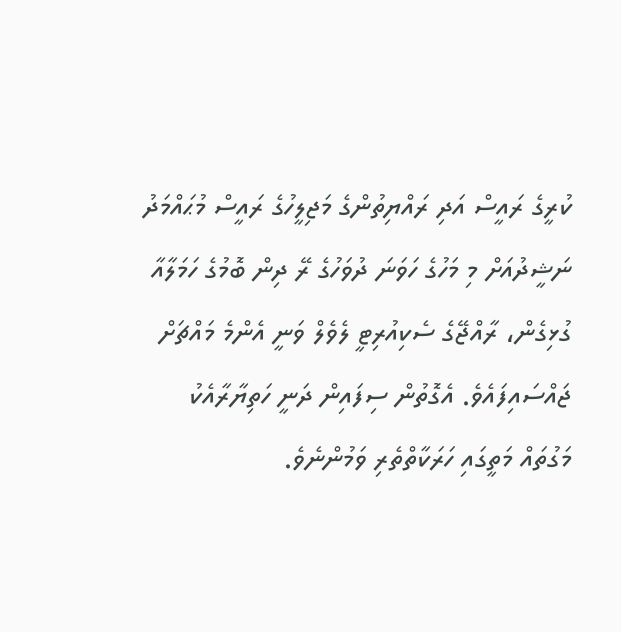ކުރީގެ ރައީސް އަދި ރައްޔިތުންގެ މަޖިލީހުގެ ރައީސް މުޙައްމަދު ނަޝީދުއަށް މި މަހުގެ ހަވަނަ ދުވަހުގެ ރޭ ދިން ބޮމުގެ ހަމަލާއާ ގުޅިގެން، ރާއްޖޭގެ ސެކިއުރިޓީ ލެވެލް ވަނީ އެންމެ މައްޗަށް ޖައްސައިފައެވެ. އެގޮތުން ސިފައިން ދަނީ ހަތިޔާރާއެކު މަގުތައް މަތީގައި ހަރަކާތްތެރި ވަމުންނެވެ.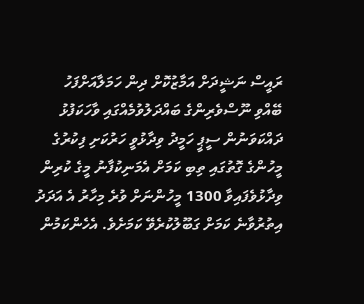ރައީސް ނަޝީދަށް އަމާޒުކޮށް ދިން ހަމަލާއަށްފަހު ބޭއްވި ނޫސްވެރިންގެ ބައްދަލުވުމެއްގައި ވާހަކަފުޅު ދައްކަވަނުން ސީޕީ ހަމީދު ވިދާޅުވީ ހަރުކަށި ފިކުރުގެ މީހުންގެ ގޮތުގައި ތިބި ކަމަށް އެމަނިކުފާނު މީގެ ކުރިން ވިދާޅުވެފައިވާ 1300 މީހުންނަށް ވުރެ މިހާރު އެ އަދަދު އިތުރުވާނެ ކަމަށް ގަބޫލުކުރެވޭ ކަމަށެވެ. އެހެންކަމުން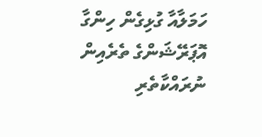ހަމަލާއާ ގުޅިގެން ހިންގާ އޮޕަރޭޝަންގެ ތެރެއިން ނުރައްކާތެރި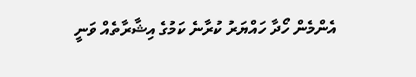އެންމެން ހޯދާ ހައްޔަރު ކުރާނެ ކަމުގެ އިޝާރާތެއް ވަނީ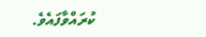ކުރައްވާފައެވެ.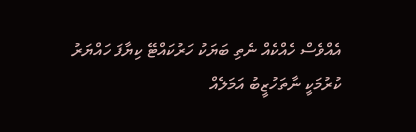އެއްވެސް ހެއްކެއް ނެތި ބަޔަކު ހަރުކައްޓޭ ކިޔާފަ ހައްޔަރު ކުރުމަކީ ނާތަހުޒީބު އަމަލެއް